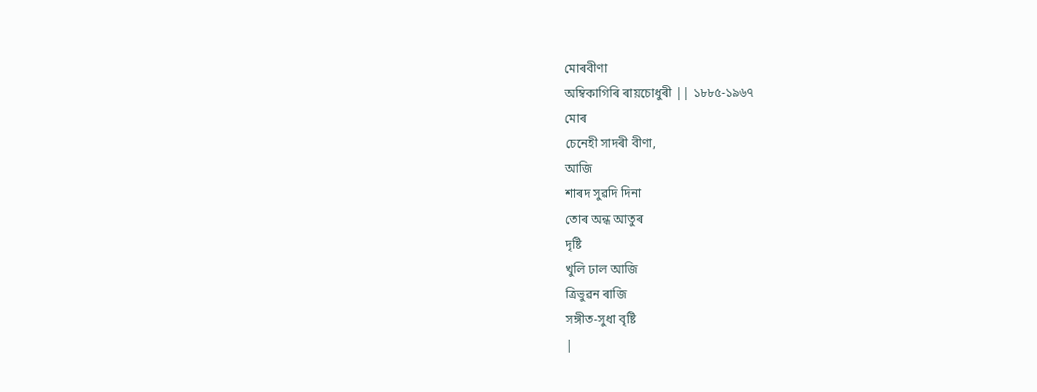মোৰবীণা
অম্বিকাগিৰি ৰায়চোধুৰী || ১৮৮৫-১৯৬৭
মোৰ
চেনেহী সাদৰী বীণা,
আজি
শাৰদ সুৱদি দিনা
তোৰ অন্ধ আতুৰ
দৃষ্টি
খুলি ঢাল আজি
ত্ৰিভুৱন ৰাজি
সঙ্গীত-সুধা বৃষ্টি
|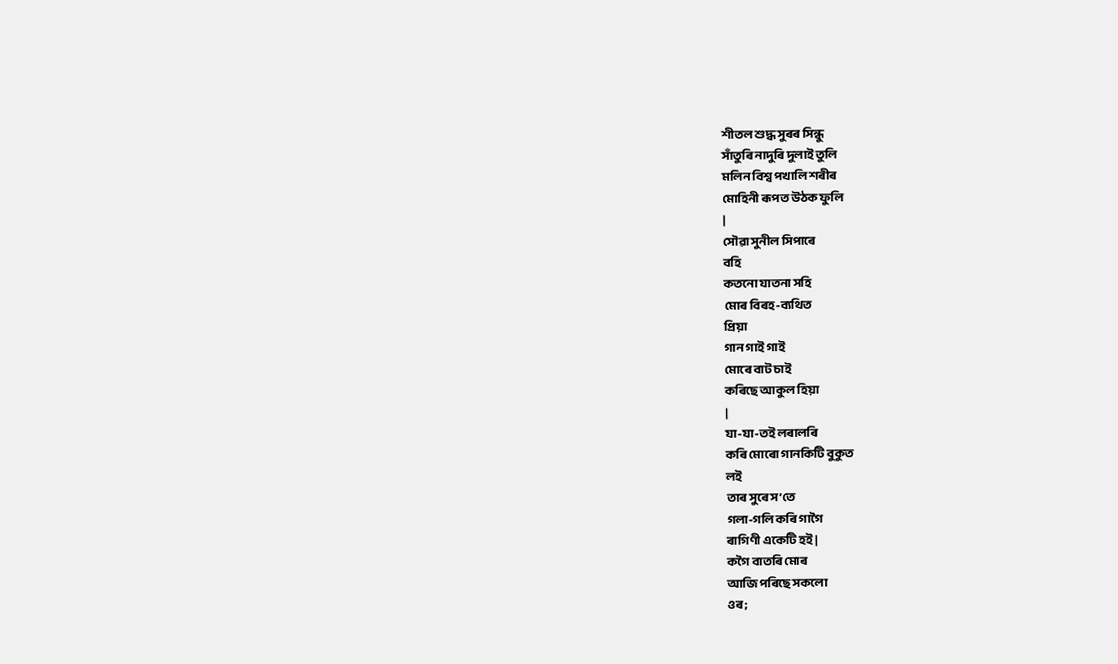শীতল শুদ্ধ সুৰৰ সিন্ধু
সাঁতুৰি নাদুৰি দুলাই তুলি
মলিন বিশ্ব পখালি শৰীৰ
মোহিনী ৰূপত উঠক ফুলি
|
সৌৱা সুনীল সিপাৰে
বহি
কতনো যাতনা সহি
মোৰ বিৰহ-ব্যথিত
প্ৰিয়া
গান গাই গাই
মোৰে বাট চাই
কৰিছে আকুল হিয়া
|
যা-যা-তই লৰালৰি
কৰি মোৰো গানকিটি বুকুত
লই
তাৰ সুৰে স’তে
গলা-গলি কৰি গাগৈ
ৰাগিণী একেটি হই |
কগৈ বাতৰি মোৰ
আজি পৰিছে সকলো
ওৰ;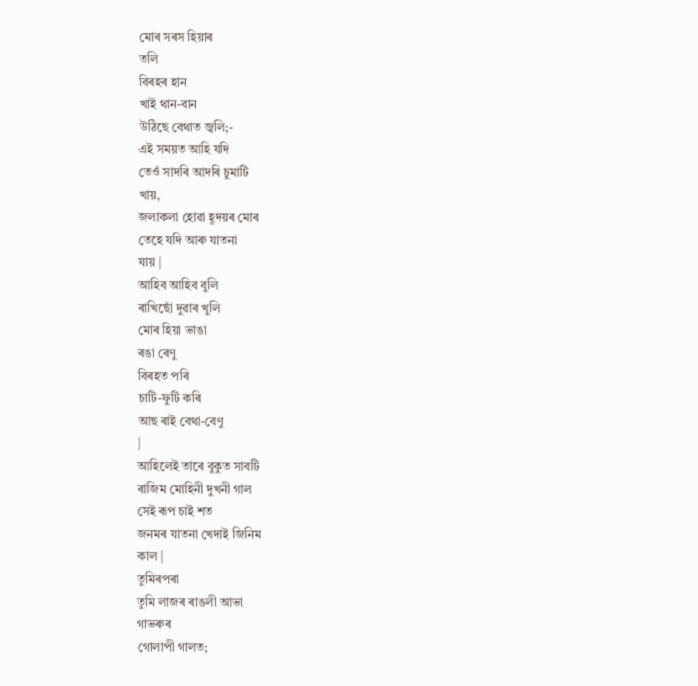মোৰ সৰস হিয়াৰ
তলি
বিৰহৰ হান
খাই থান-বান
উঠিছে বেথাত জ্বলি;-
এই সময়ত আহি যদি
তেওঁ সাদৰি আদৰি চুমাটি
খায়,
জলাকলা হোৱা হূদয়ৰ মোৰ
তেহে যদি আৰু যাতনা
যায় |
আহিব আহিব বুলি
ৰাখিছোঁ দুৱাৰ খুলি
মোৰ হিয়া ভাঙা
ৰঙা ৰেণু
বিৰহত পৰি
চাটি-ফুটি কৰি
আছ ৰাই বেথা-বেণু
|
আহিলেই তাৰে বুকুত সাবটি
ৰাজিম মোহিনী দুখনী গাল
সেই ৰূপ চাই শত
জনমৰ যাতনা খেদাই জিনিম
কাল |
তুমিৰপৰা
তুমি লাজৰ ৰাঙলী আভা
গাভৰুৰ
গোলাপী গালত;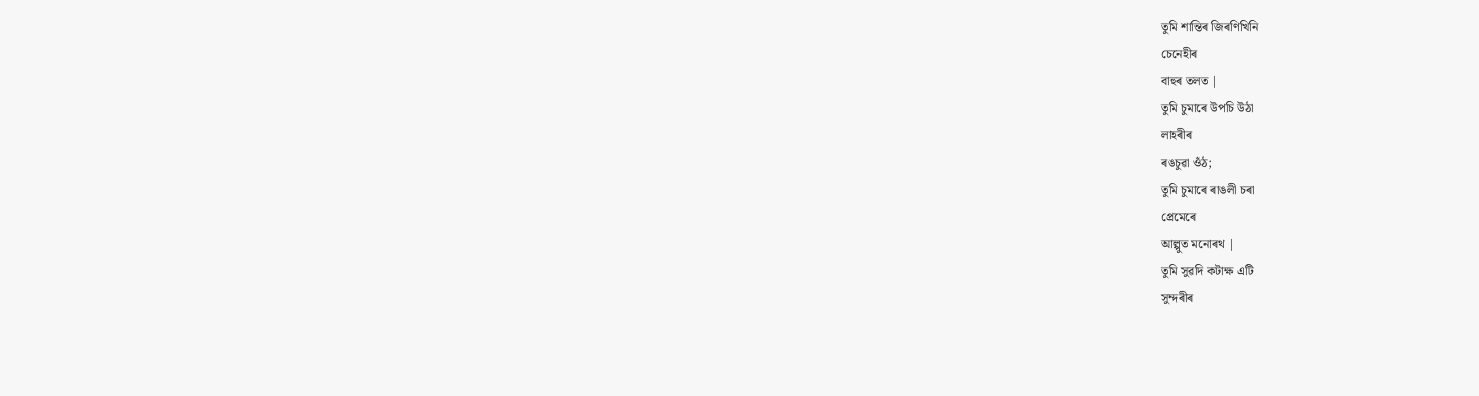তুমি শান্তিৰ জিৰণিখিনি
চেনেহীৰ
বাহুৰ তলত |
তুমি চুমাৰে উপচি উঠা
লাহৰীৰ
ৰঙচুৱা ওঁঠ;
তুমি চুমাৰে ৰাঙলী চৰা
প্ৰেমেৰে
আল্পুত মনোৰথ |
তুমি সুৱদি কটাক্ষ এটি
সুম্দৰীৰ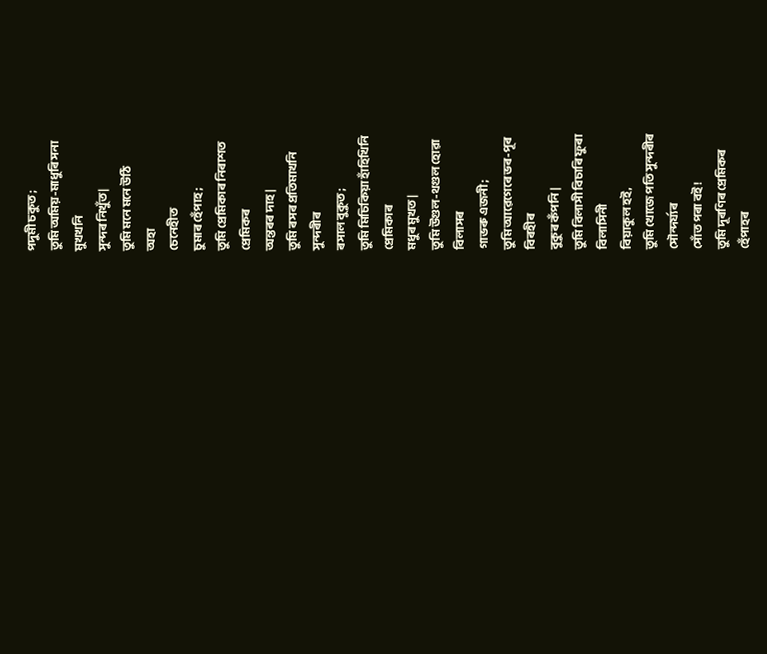পদুমী চকুত;
তুমি অমিয়-মাধুৰি সনা
মুখখনি
সুন্দৰ নিখুঁত |
তুমি মনে মনে উঠি
অহা
চেনেহীত
চুমাৰ হেঁপাহ;
তুমি প্ৰেমিকাৰ নিৰাশত
প্ৰেমিকৰ
অন্তৰৰ দাহ |
তুমি ৰসৰ প্ৰতিমাখনি
সুন্দৰীৰ
ৰসাল বুকুত;
তুমি মিচিকিয়া হাঁহিখিনি
প্ৰেমিকাৰ
মধুৰ মুখত |
তুমি উগুল-থগুল হোৱা
বিলাসৰ
গাভৰু এজনী;
তুমি আৱেগেৰে ভৰ-পূৰ
বিৰহীৰ
বুকুৰ কঁপনি |
তুমি বিলাসী বিচাৰি ফুৰা
বিলাসিনী
বিয়াকুল হই,
তুমি খোজে পতি সুন্দৰীৰ
সৌন্দৰ্য্যৰ
সোঁত পৰা বই!
তুমি দূৰণিৰ প্ৰেমিকৰ
হেঁপাহৰ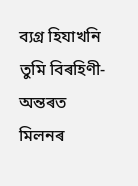ব্যগ্ৰ হিযাখনি
তুমি বিৰহিণী-অন্তৰত
মিলনৰ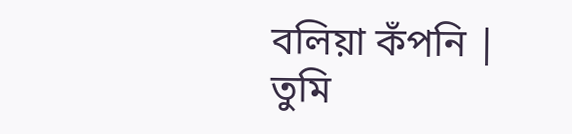বলিয়া কঁপনি |
তুমি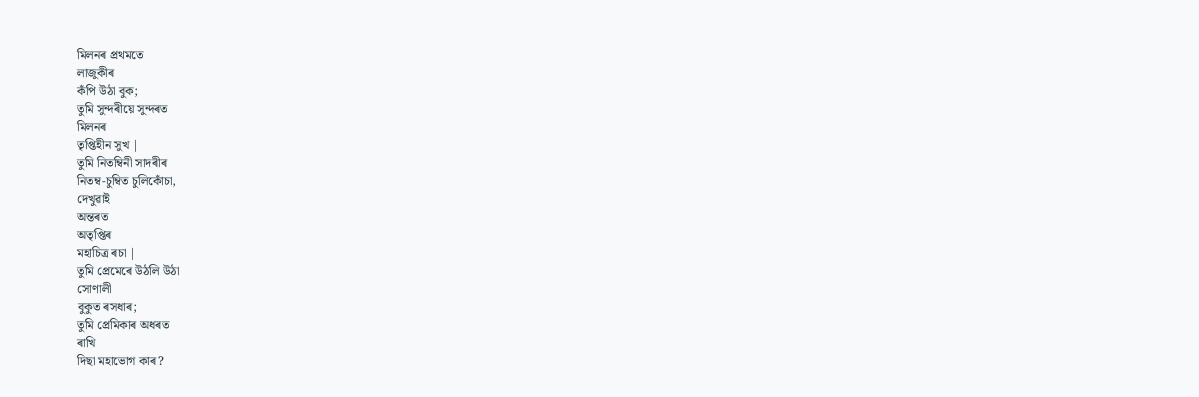মিলনৰ প্ৰথমতে
লাজুকীৰ
কঁপি উঠা বুক;
তুমি সুন্দৰীয়ে সুন্দৰত
মিলনৰ
তৃপ্তিহীন সুখ |
তুমি নিতম্বিনী সাদৰীৰ
নিতম্ব-চুম্বিত চুলিকোঁচা,
দেখুৱাই
অন্তৰত
অতৃপ্তিৰ
মহাচিত্ৰ ৰচা |
তুমি প্ৰেমেৰে উঠলি উঠা
সোণালী
বুকুত ৰসধাৰ;
তুমি প্ৰেমিকাৰ অধৰত
ৰাখি
দিছা মহাভোগ কাৰ?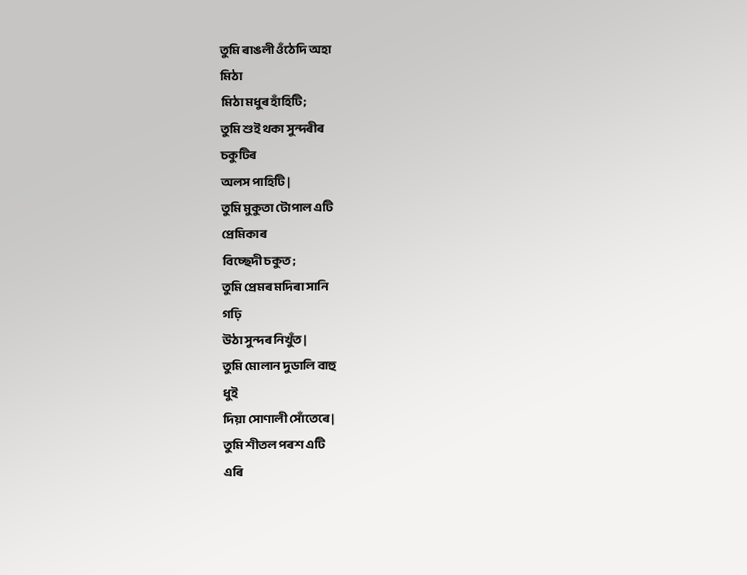তুমি ৰাঙলী ওঁঠেদি অহা
মিঠা
মিঠা মধুৰ হাঁহিটি;
তুমি শুই থকা সুন্দৰীৰ
চকুটিৰ
অলস পাহিটি |
তুমি মুকুতা টোপাল এটি
প্ৰেমিকাৰ
বিচ্ছেদী চকুত;
তুমি প্ৰেমৰ মদিৰা সানি
গঢ়ি
উঠা সুন্দৰ নিখুঁত |
তুমি মোলান দুডালি বাহু
ধুই
দিয়া সোণালী সোঁতেৰে |
তুমি শীতল পৰশ এটি
এৰি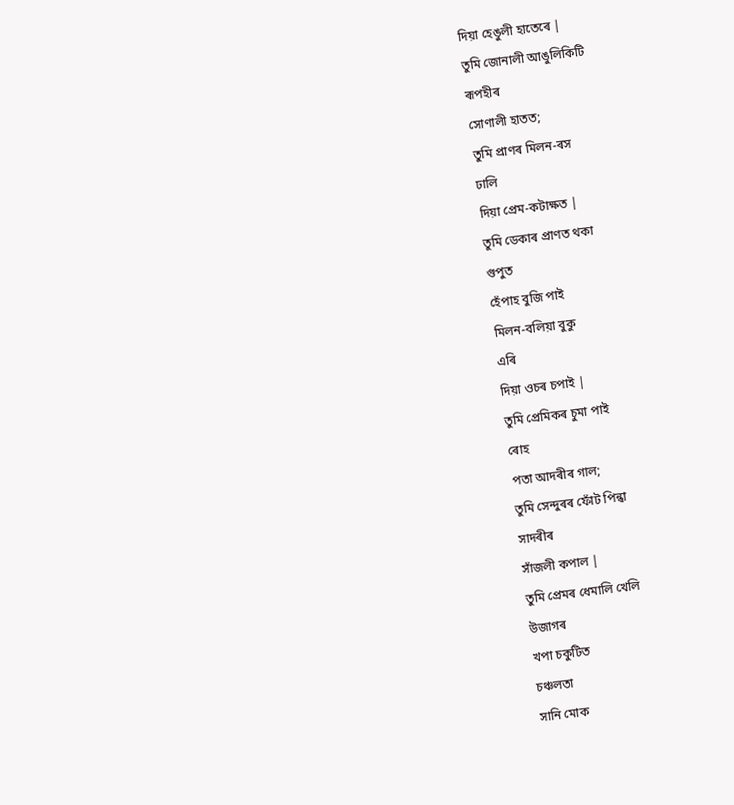দিয়া হেঙুলী হাতেৰে |
তুমি জোনালী আঙুলিকিটি
ৰূপহীৰ
সোণালী হাতত;
তুমি প্ৰাণৰ মিলন-ৰস
ঢালি
দিয়া প্ৰেম-কটাক্ষত |
তুমি ডেকাৰ প্ৰাণত থকা
গুপুত
হেঁপাহ বুজি পাই
মিলন-বলিয়া বুকু
এৰি
দিয়া ওচৰ চপাই |
তুমি প্ৰেমিকৰ চুমা পাই
ৰোহ
পতা আদৰীৰ গাল;
তুমি সেন্দুৰৰ ফোঁট পিন্ধা
সাদৰীৰ
সাঁজলী কপাল |
তুমি প্ৰেমৰ ধেমালি খেলি
উজাগৰ
খপা চকুটিত
চঞ্চলতা
সানি মোক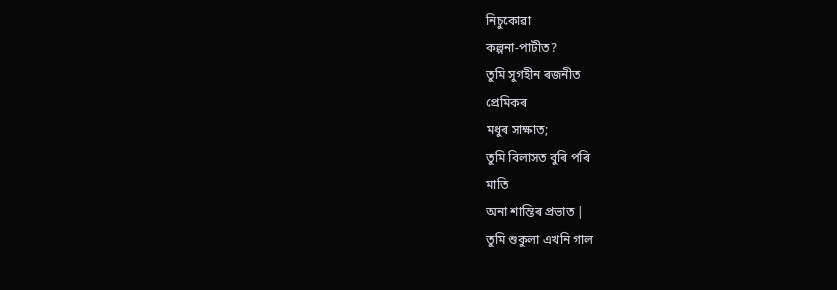নিচুকোৱা
কল্পনা-পাটীত?
তুমি সুগহীন ৰজনীত
প্ৰেমিকৰ
মধুৰ সাক্ষাত;
তুমি বিলাসত বুৰি পৰি
মাতি
অনা শান্তিৰ প্ৰভাত |
তুমি শুকুলা এখনি গাল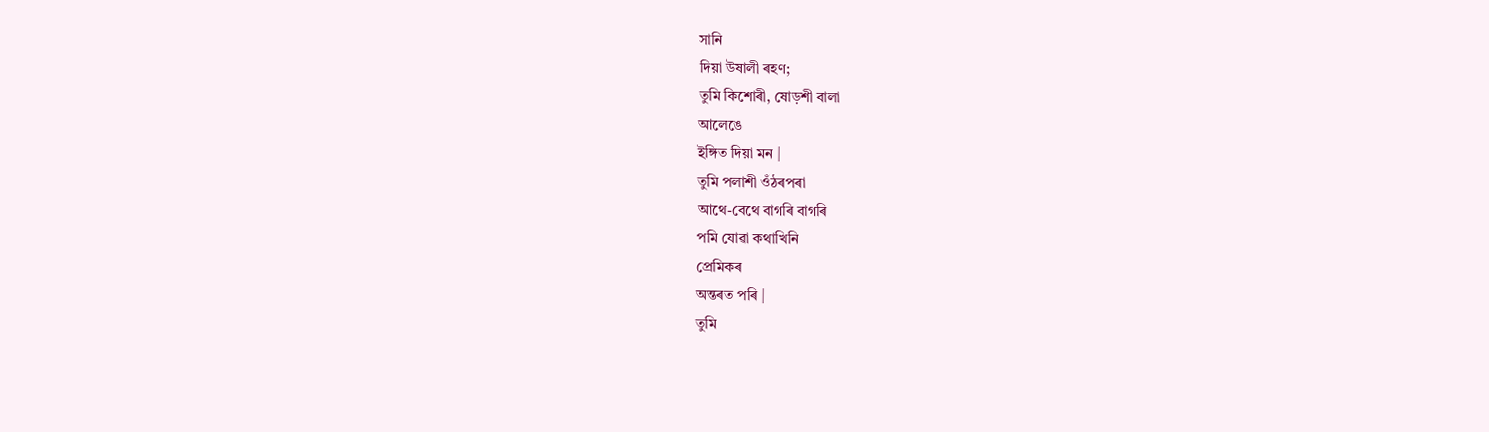সানি
দিয়া উষালী ৰহণ;
তুমি কিশোৰী, ষোড়শী বালা
আলেঙে
ইঙ্গিত দিয়া মন |
তুমি পলাশী ওঁঠৰপৰা
আথে-বেথে বাগৰি বাগৰি
পমি যোৱা কথাখিনি
প্ৰেমিকৰ
অন্তৰত পৰি |
তুমি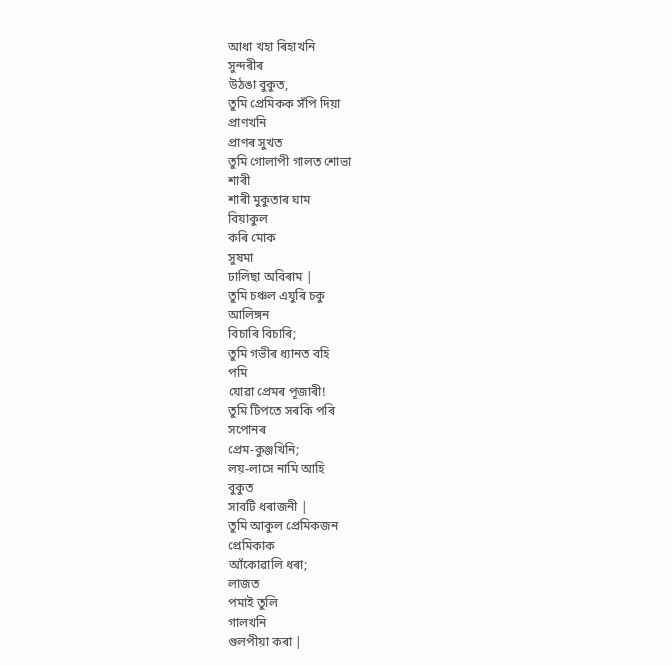আধা খহা ৰিহাখনি
সুন্দৰীৰ
উঠঙা বুকুত,
তুমি প্ৰেমিকক সঁপি দিয়া
প্ৰাণখনি
প্ৰাণৰ সুখত
তুমি গোলাপী গালত শোভা
শাৰী
শাৰী মুকুতাৰ ঘাম
বিয়াকুল
কৰি মোক
সুষমা
ঢালিছা অবিৰাম |
তুমি চঞ্চল এযুৰি চকু
আলিঙ্গন
বিচাৰি বিচাৰি;
তুমি গভীৰ ধ্যানত বহি
পমি
যোৱা প্ৰেমৰ পূজাৰী!
তুমি টিপতে সৰকি পৰি
সপোনৰ
প্ৰেম-কুঞ্জখিনি;
লয়-লাসে নামি আহি
বুকুত
সাবটি ধৰাজনী |
তুমি আকুল প্ৰেমিকজন
প্ৰেমিকাক
আঁকোৱালি ধৰা;
লাজত
পমাই তুলি
গালখনি
গুলপীয়া কৰা |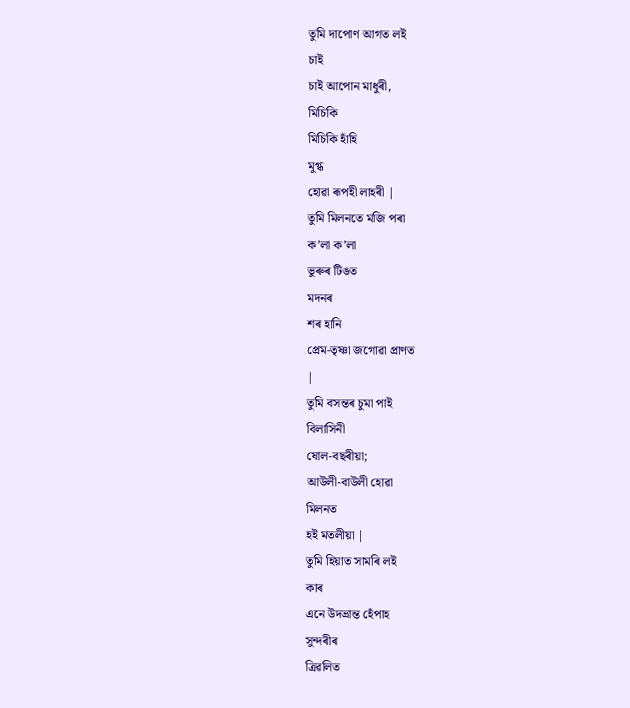তুমি দাপোণ আগত লই
চাই
চাই আপোন মাধুৰী,
মিচিকি
মিচিকি হাঁহি
মুগ্ধ
হোৱা ৰূপহী লাহৰী |
তুমি মিলনতে মজি পৰা
ক’লা ক’লা
ভুৰুৰ টিঙত
মদনৰ
শৰ হানি
প্ৰেম-তৃষ্ণা জগোৱা প্ৰাণত
|
তুমি বসন্তৰ চুমা পাই
বিলাসিনী
ষোল-বছৰীয়া;
আউলী-বাউলী হোৱা
মিলনত
হই মতলীয়া |
তুমি হিয়াত সামৰি লই
কাৰ
এনে উদভ্ৰান্ত হেঁপাহ
সুন্দৰীৰ
ত্ৰিৱলিত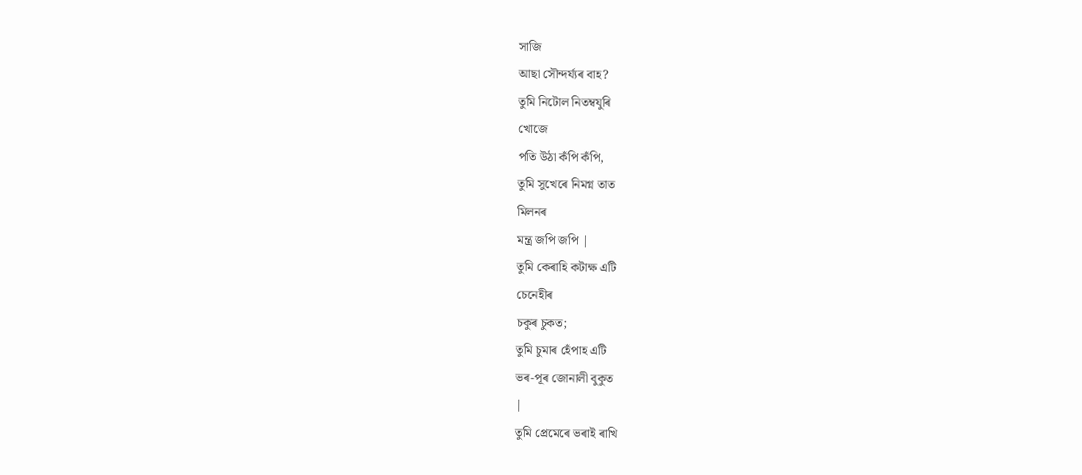সাজি
আছা সৌন্দৰ্য্যৰ বাহ?
তুমি নিটোল নিতম্বযুৰি
খোজে
পতি উঠা কঁপি কঁপি,
তুমি সুখেৰে নিমগ্ন তাত
মিলনৰ
মন্ত্ৰ জপি জপি |
তুমি কেৰাহি কটাক্ষ এটি
চেনেহীৰ
চকুৰ চুকত;
তুমি চুমাৰ হেঁপাহ এটি
ভৰ-পূৰ জোনালী বুকুত
|
তুমি প্ৰেমেৰে ভৰাই ৰাখি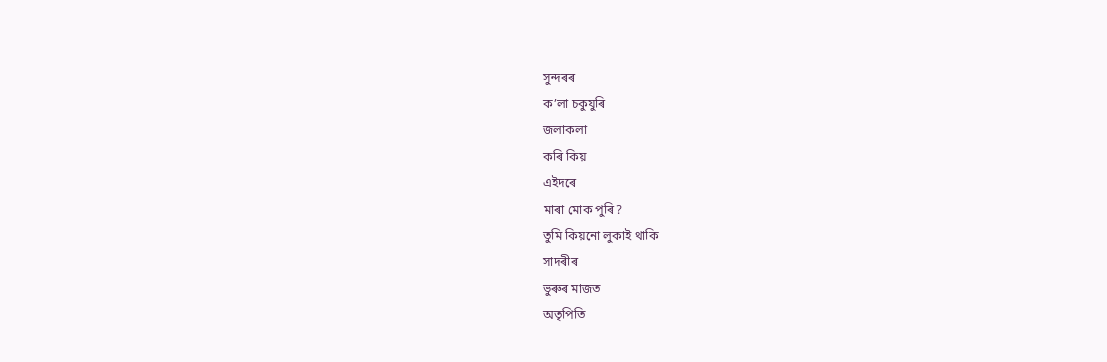সুন্দৰৰ
ক’লা চকুযুৰি
জলাকলা
কৰি কিয়
এইদৰে
মাৰা মোক পুৰি?
তুমি কিয়নো লুকাই থাকি
সাদৰীৰ
ভুৰুৰ মাজত
অতৃপিতি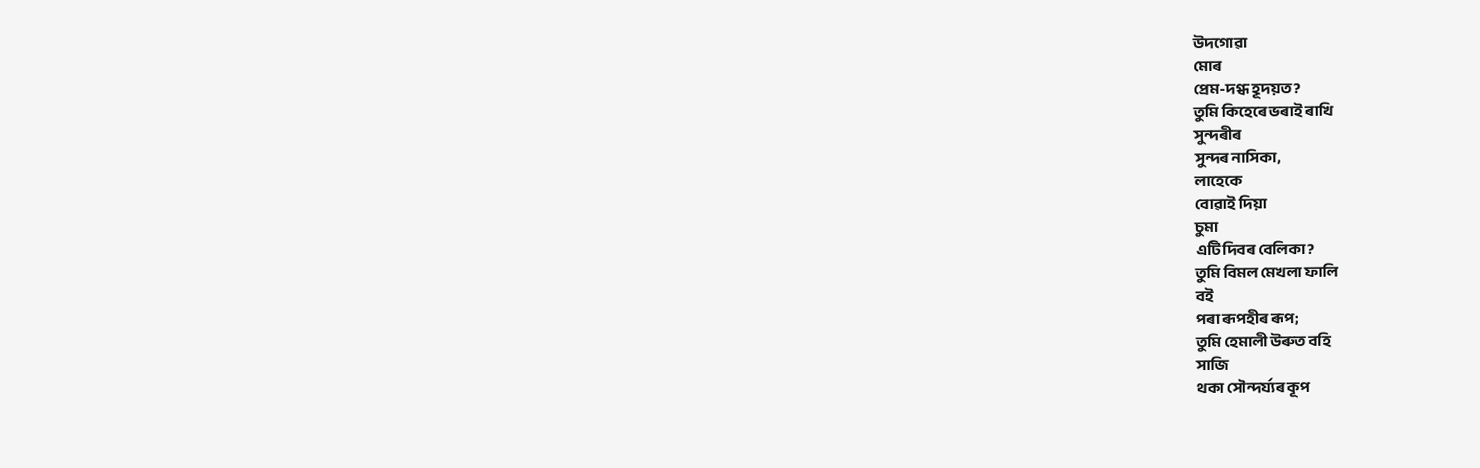উদগোৱা
মোৰ
প্ৰেম-দগ্ধ হূদয়ত?
তুমি কিহেৰে ভৰাই ৰাখি
সুন্দৰীৰ
সুন্দৰ নাসিকা,
লাহেকে
বোৱাই দিয়া
চুমা
এটি দিবৰ বেলিকা?
তুমি বিমল মেখলা ফালি
বই
পৰা ৰূপহীৰ ৰূপ;
তুমি হেমালী উৰুত বহি
সাজি
থকা সৌন্দৰ্য্যৰ কূপ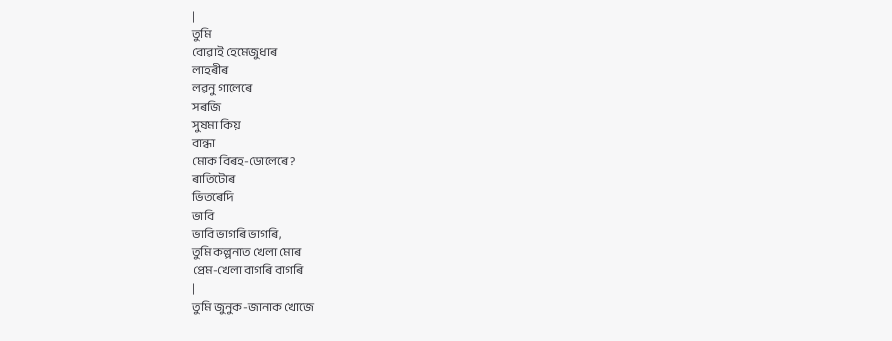|
তুমি
বোৱাই হেমেজুধাৰ
লাহৰীৰ
লৱনু গালেৰে
সৰজি
সুষমা কিয়
বান্ধা
মোক বিৰহ-ডোলেৰে?
ৰাতিটোৰ
ভিতৰেদি
ভাবি
ভাবি ভাগৰি ভাগৰি,
তুমি কল্পনাত খেলা মোৰ
প্ৰেম-খেলা বাগৰি বাগৰি
|
তুমি জুনুক-জানাক খোজে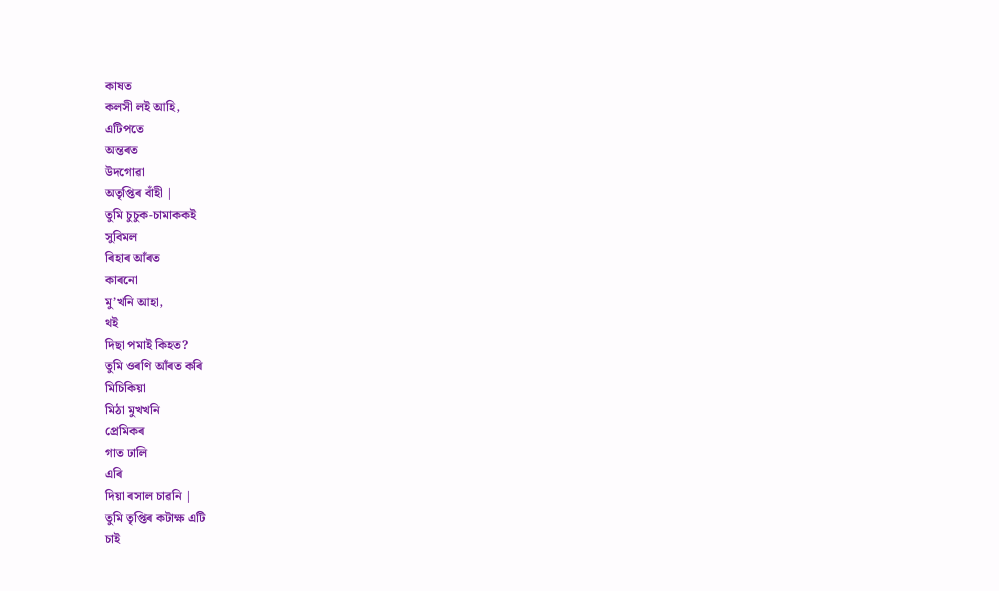কাষত
কলসী লই আহি,
এটিপতে
অন্তৰত
উদগোৱা
অতৃপ্তিৰ বাঁহী |
তুমি চুচুক-চামাককই
সুবিমল
ৰিহাৰ আঁৰত
কাৰনো
মু’খনি আহা,
থই
দিছা পমাই কিহত?
তুমি ওৰণি আঁৰত কৰি
মিচিকিয়া
মিঠা মুখখনি
প্ৰেমিকৰ
গাত ঢালি
এৰি
দিয়া ৰসাল চাৱনি |
তুমি তৃপ্তিৰ কটাক্ষ এটি
চাই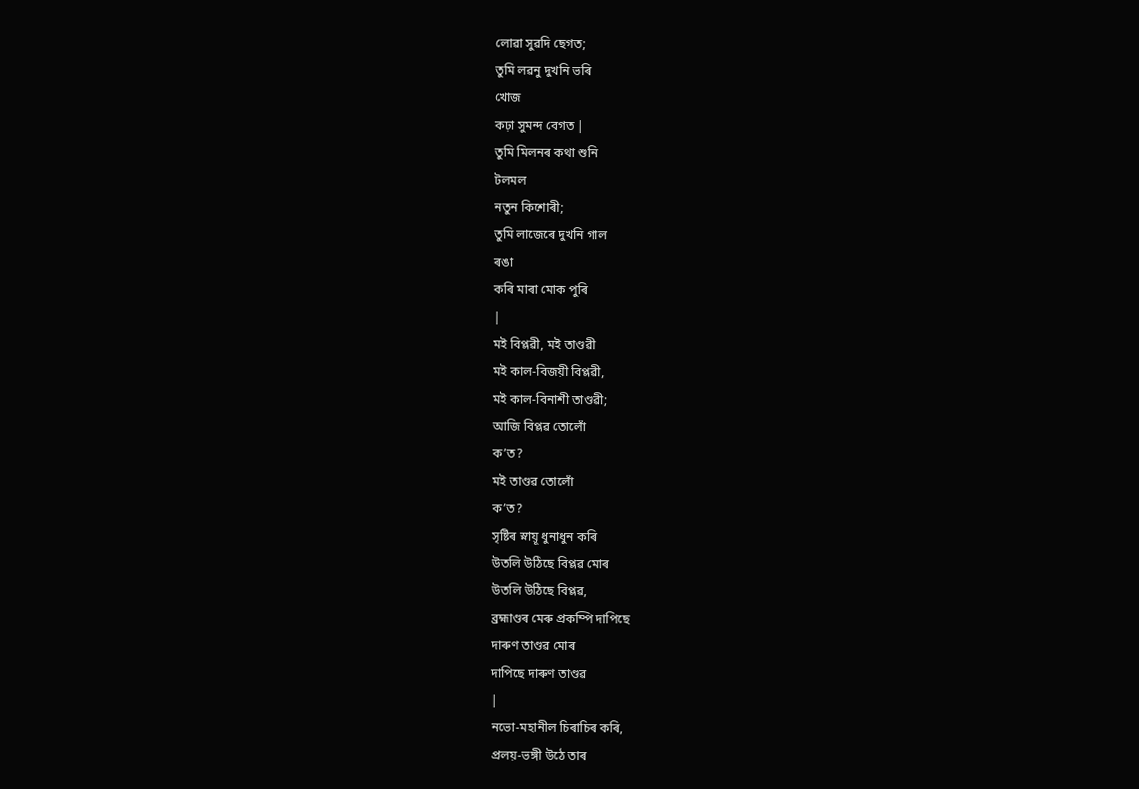লোৱা সুৱদি ছেগত;
তুমি লৱনু দুখনি ভৰি
খোজ
কঢ়া সুমন্দ বেগত |
তুমি মিলনৰ কথা শুনি
টলমল
নতুন কিশোৰী;
তুমি লাজেৰে দুখনি গাল
ৰঙা
কৰি মাৰা মোক পুৰি
|
মই বিপ্লৱী, মই তাণ্ডৱী
মই কাল-বিজয়ী বিপ্লৱী,
মই কাল-বিনাশী তাণ্ডৱী;
আজি বিপ্লৱ তোলোঁ
ক’ত?
মই তাণ্ডৱ তোলোঁ
ক’ত?
সৃষ্টিৰ স্নায়ূ ধুনাধুন কৰি
উতলি উঠিছে বিপ্লৱ মোৰ
উতলি উঠিছে বিপ্লৱ,
ব্ৰহ্মাণ্ডৰ মেৰু প্ৰকম্পি দাপিছে
দাৰুণ তাণ্ডৱ মোৰ
দাপিছে দাৰুণ তাণ্ডৱ
|
নভো-মহানীল চিৰাচিৰ কৰি,
প্ৰলয়-ভঙ্গী উঠে তাৰ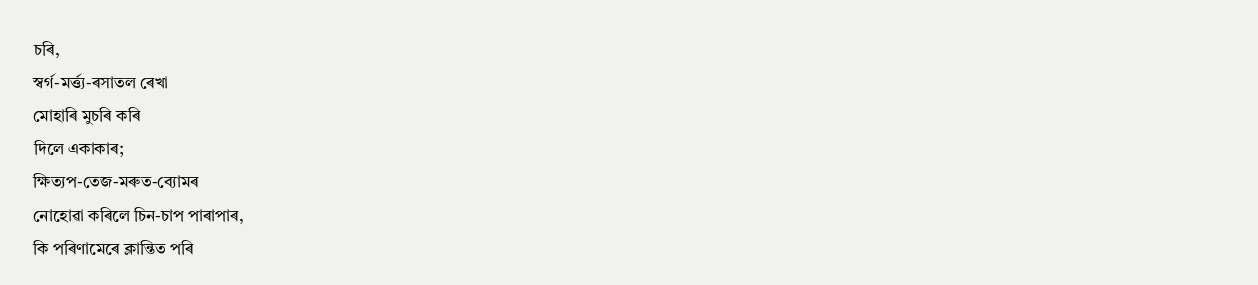চৰি,
স্বৰ্গ-মৰ্ত্ত্য-ৰসাতল ৰেখা
মোহাৰি মুচৰি কৰি
দিলে একাকাৰ;
ক্ষিত্যপ-তেজ-মৰুত-ব্যোমৰ
নোহোৱা কৰিলে চিন-চাপ পাৰাপাৰ,
কি পৰিণামেৰে ক্লান্তিত পৰি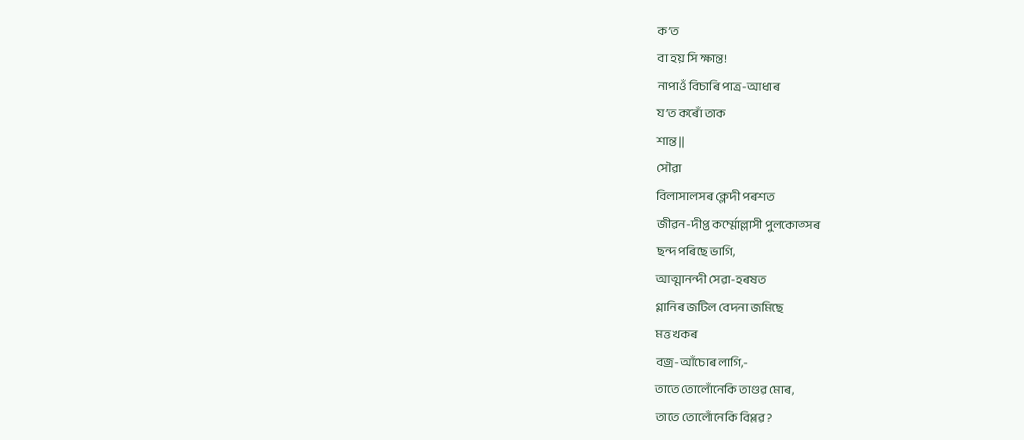ক’ত
বা হয় সি ক্ষান্ত!
নাপাওঁ বিচাৰি পাত্ৰ-আধাৰ
য’ত কৰোঁ তাক
শান্ত ||
সৌৱা
বিলাসালসৰ ক্লেদী পৰশত
জীৱন-দীপ্ত কৰ্ম্মোল্লাসী পুলকোত্সৰ
ছন্দ পৰিছে ভাগি,
আত্মানন্দী সেৱা-হৰষত
গ্লানিৰ জটিল বেদনা জমিছে
মত্ত খকৰ
বজ্ৰ-আঁচোৰ লাগি,-
তাতে তোলোঁনেকি তাণ্ডৱ মোৰ,
তাতে তোলোঁনেকি বিপ্লৱ?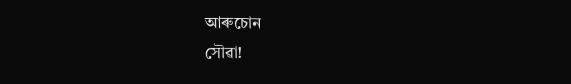আৰুচোন
সৌৱা!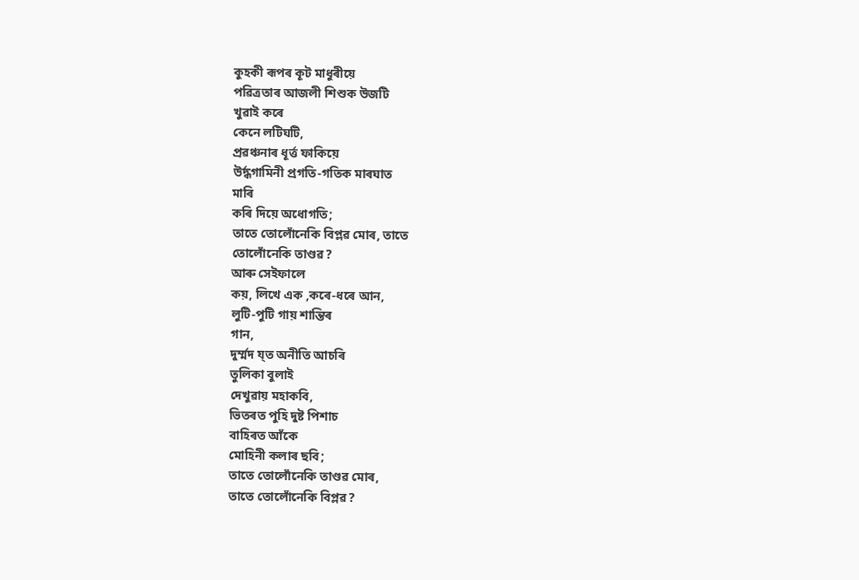কুহকী ৰূপৰ কূট মাধুৰীয়ে
পৱিত্ৰতাৰ আজলী শিশুক উজটি
খুৱাই কৰে
কেনে লটিঘটি,
প্ৰৱঞ্চনাৰ ধূৰ্ত্ত ফাকিয়ে
উৰ্দ্ধগামিনী প্ৰগতি-গতিক মাৰঘাত
মাৰি
কৰি দিয়ে অধোগতি;
তাতে তোলোঁনেকি বিপ্লৱ মোৰ, তাতে
তোলোঁনেকি তাণ্ডৱ?
আৰু সেইফালে
কয়, লিখে এক ,কৰে-ধৰে আন,
লুটি-পুটি গায় শান্তিৰ
গান,
দুৰ্ম্মদ য্ত অনীতি আচৰি
তুলিকা বুলাই
দেখুৱায় মহাকবি,
ভিতৰত পুহি দুষ্ট পিশাচ
বাহিৰত আঁকে
মোহিনী কলাৰ ছবি;
তাতে তোলোঁনেকি তাণ্ডৱ মোৰ,
তাতে তোলোঁনেকি বিপ্লৱ?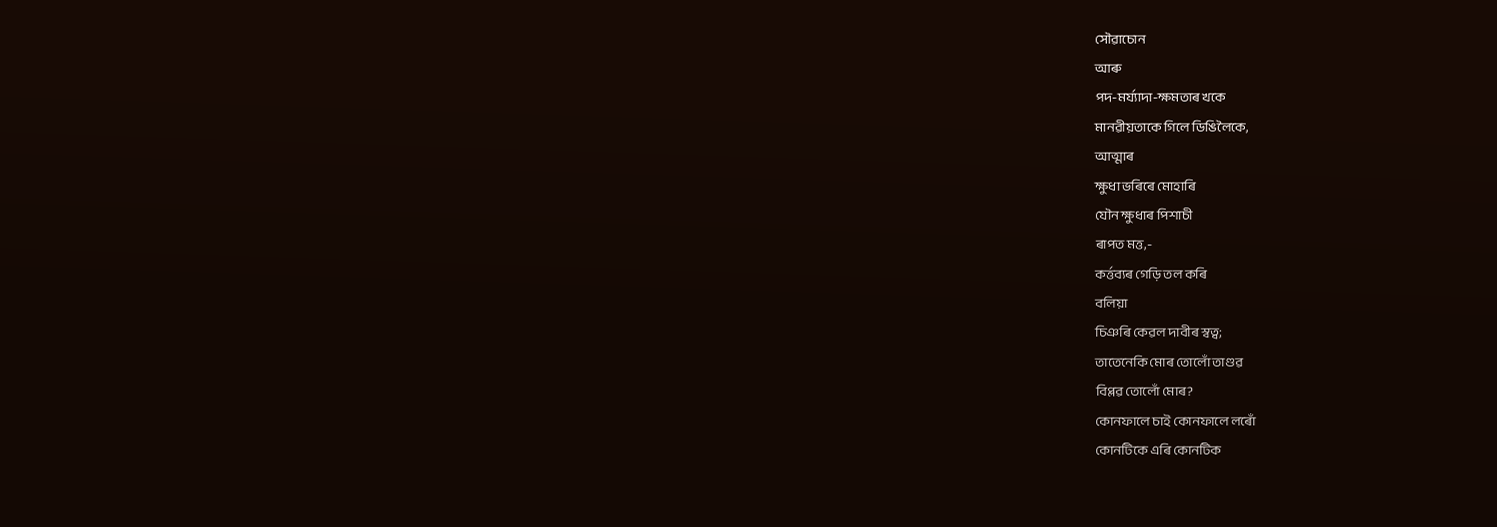সৌৱাচোন
আৰু
পদ-মৰ্য্যাদা-ক্ষমতাৰ খকে
মানৱীয়তাকে গিলে ডিঙিলৈকে,
আত্মাৰ
ক্ষুধা ভৰিৰে মোহাৰি
যৌন ক্ষুধাৰ পিশাচী
ৰাপত মত্ত,-
কৰ্ত্তব্যৰ গেড়ি তল কৰি
বলিয়া
চিঞৰি কেৱল দাবীৰ স্বত্ব;
তাতেনেকি মোৰ তোলোঁ তাণ্ডৱ
বিপ্লৱ তোলোঁ মোৰ?
কোনফালে চাই কোনফালে লৰোঁ
কোনটিকে এৰি কোনটিক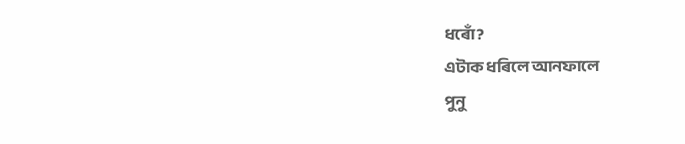ধৰোঁ?
এটাক ধৰিলে আনফালে
পুনু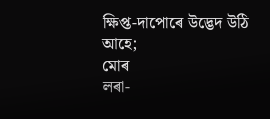ক্ষিপ্ত-দাপোৰে উদ্ভেদ উঠি
আহে;
মোৰ
লৰা-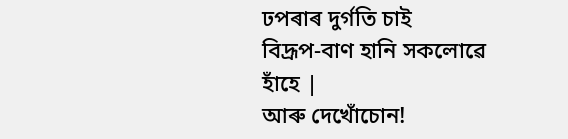ঢপৰাৰ দুৰ্গতি চাই
বিদ্ৰূপ-বাণ হানি সকলোৱে
হাঁহে |
আৰু দেখোঁচোন!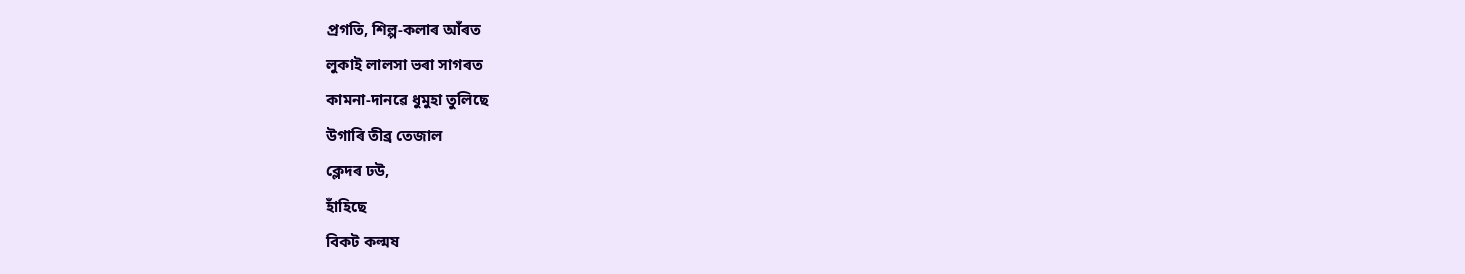প্ৰগতি, শিল্প-কলাৰ আঁৰত
লুকাই লালসা ভৰা সাগৰত
কামনা-দানৱে ধুমুহা তুলিছে
উগাৰি তীব্ৰ তেজাল
ক্লেদৰ ঢউ,
হাঁহিছে
বিকট কল্মষ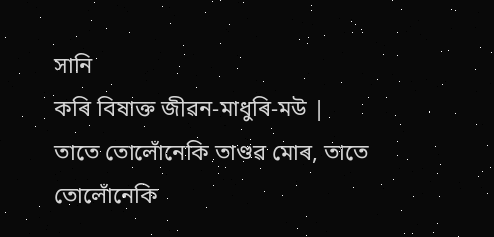সানি
কৰি বিষাক্ত জীৱন-মাধুৰি-মউ |
তাতে তোলোঁনেকি তাণ্ডৱ মোৰ, তাতে
তোলোঁনেকি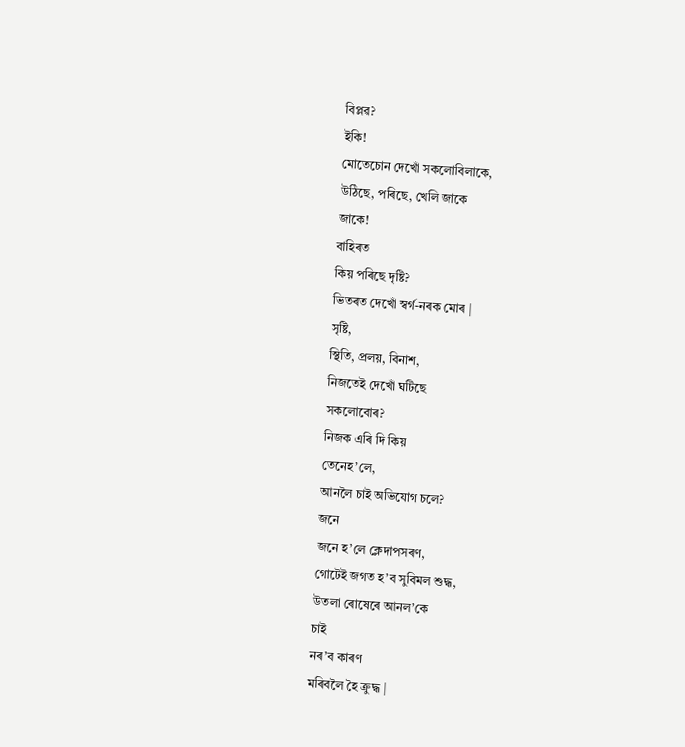বিপ্লৱ?
ইকি!
মোতেচোন দেখোঁ সকলোবিলাকে,
উঠিছে, পৰিছে, খেলি জাকে
জাকে!
বাহিৰত
কিয় পৰিছে দৃষ্টি?
ভিতৰত দেখোঁ স্বৰ্গ-নৰক মোৰ |
সৃষ্টি,
স্থিতি, প্ৰলয়, বিনাশ,
নিজতেই দেখোঁ ঘটিছে
সকলোবোৰ?
নিজক এৰি দি কিয়
তেনেহ’লে,
আনলৈ চাই অভিযোগ চলে?
জনে
জনে হ’লে ক্লেদাপসৰণ,
গোটেই জগত হ’ব সুবিমল শুদ্ধ,
উতলা ৰোষেৰে আনল’কে
চাই
নৰ’ব কাৰণ
মৰিবলৈ হৈ ক্ৰুদ্ধ |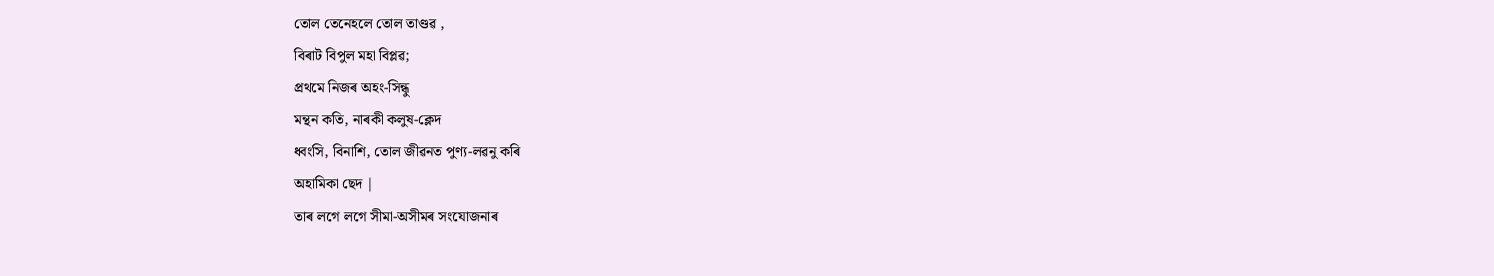তোল তেনেহলে তোল তাণ্ডৱ ,
বিৰাট বিপুল মহা বিপ্লৱ;
প্ৰথমে নিজৰ অহং-সিন্ধু
মন্থন কতি, নাৰকী কলুষ-ক্লেদ
ধ্বংসি, বিনাশি, তোল জীৱনত পুণ্য-লৱনু কৰি
অহামিকা ছেদ |
তাৰ লগে লগে সীমা-অসীমৰ সংযোজনাৰ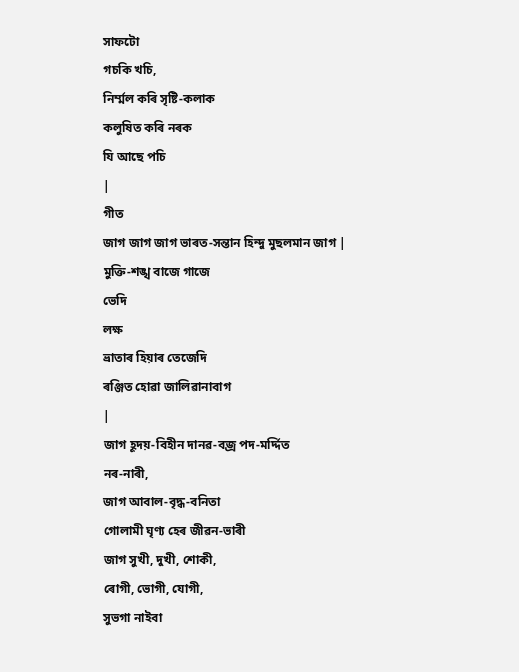সাফটো
গচকি খচি,
নিৰ্ম্মল কৰি সৃষ্টি-কলাক
কলুষিত কৰি নৰক
যি আছে পচি
|
গীত
জাগ জাগ জাগ ভাৰত-সন্তান হিন্দু মুছলমান জাগ |
মুক্তি-শঙ্খ বাজে গাজে
ভেদি
লক্ষ
ভ্ৰাতাৰ হিয়াৰ তেজেদি
ৰঞ্জিত হোৱা জালিৱানাবাগ
|
জাগ হূদয়-বিহীন দানৱ-বজ্ৰ পদ-মৰ্দ্দিত
নৰ-নাৰী,
জাগ আবাল-বৃদ্ধ-বনিতা
গোলামী ঘৃণ্য হেৰ জীৱন-ভাৰী
জাগ সুখী, দুখী, শোকী,
ৰোগী, ভোগী, যোগী,
সুভগা নাইবা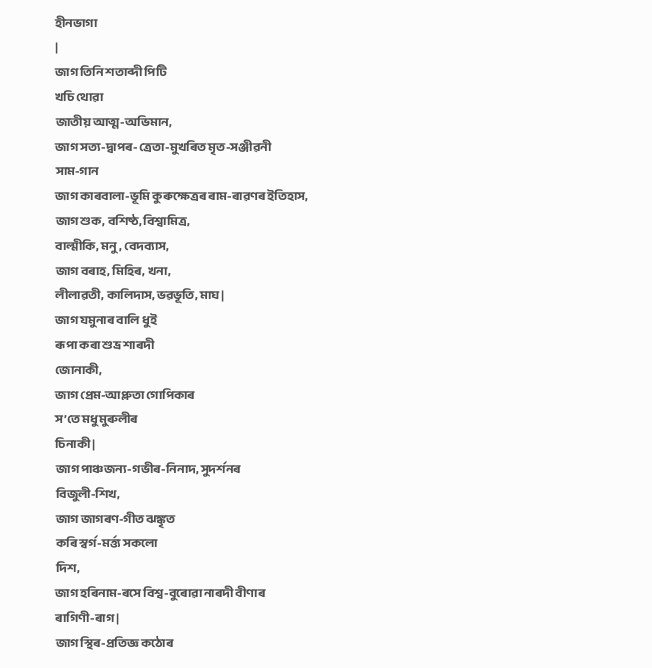হীনভাগা
|
জাগ তিনি শতাব্দী পিটি
খচি থোৱা
জাতীয় আত্ম-অভিমান,
জাগ সত্য-দ্বাপৰ-ত্ৰেতা-মুখৰিত মৃত-সঞ্জীৱনী
সাম-গান
জাগ কাৰবালা-ভূমি কুৰুক্ষেত্ৰৰ ৰাম-ৰাৱণৰ ইতিহাস,
জাগ শুক, বশিষ্ঠ, বিশ্বামিত্ৰ,
বাল্মীকি, মনু, বেদব্যাস,
জাগ বৰাহ, মিহিৰ, খনা,
লীলাৱতী, কালিদাস, ভৱভূতি, মাঘ |
জাগ যমুনাৰ বালি ধুই
ৰূপা কৰা শুভ্ৰ শাৰদী
জোনাকী,
জাগ প্ৰেম-আপ্লুতা গোপিকাৰ
স’তে মধু মুৰুলীৰ
চিনাকী |
জাগ পাঞ্চজন্য-গভীৰ-নিনাদ, সুদৰ্শনৰ
বিজুলী-শিখ,
জাগ জাগৰণ-গীত ঝঙ্কৃত
কৰি স্বৰ্গ-মৰ্ত্ত্য সকলো
দিশ,
জাগ হৰিনাম-ৰসে বিশ্ব-বুৰোৱা নাৰদী বীণাৰ
ৰাগিণী-ৰাগ |
জাগ স্থিৰ-প্ৰতিজ্ঞ কঠোৰ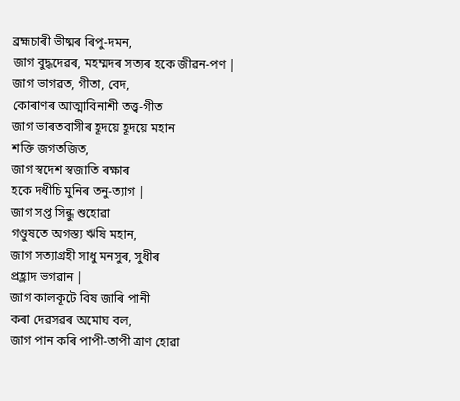ব্ৰহ্মচাৰী ভীষ্মৰ ৰিপু-দমন,
জাগ বুদ্ধদেৱৰ, মহম্মদৰ সত্যৰ হকে জীৱন-পণ |
জাগ ভাগৱত, গীতা, বেদ,
কোৰাণৰ আত্মাবিনাশী তত্ত্ব-গীত
জাগ ভাৰতবাসীৰ হূদয়ে হূদয়ে মহান
শক্তি জগতজিত,
জাগ স্বদেশ স্বজাতি ৰক্ষাৰ
হকে দধীচি মুনিৰ তনু-ত্যাগ |
জাগ সপ্ত সিন্ধু শুহোৱা
গণ্ডুষতে অগস্ত্য ঋষি মহান,
জাগ সত্যাগ্ৰহী সাধু মনসুৰ, সুধীৰ
প্ৰহ্লাদ ভগৱান |
জাগ কালকূটে বিষ জাৰি পানী
কৰা দেৱসৱৰ অমোঘ বল,
জাগ পান কৰি পাপী-তাপী ত্ৰাণ হোৱা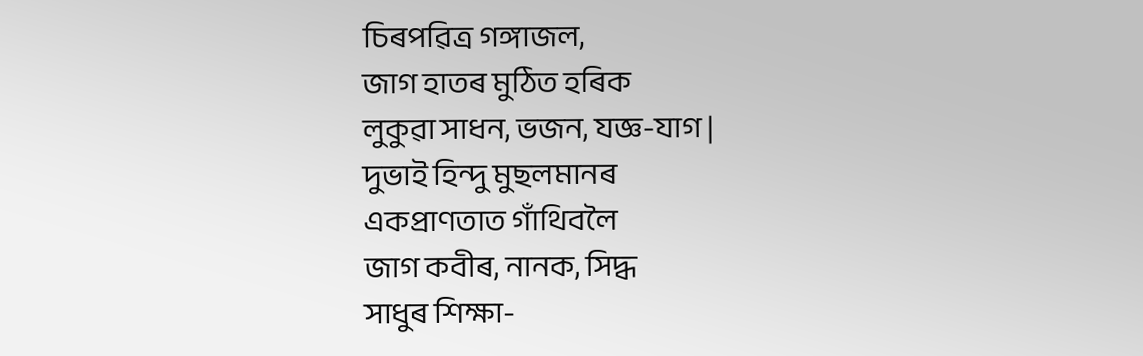চিৰপৱিত্ৰ গঙ্গাজল,
জাগ হাতৰ মুঠিত হৰিক
লুকুৱা সাধন, ভজন, যজ্ঞ-যাগ |
দুভাই হিন্দু মুছলমানৰ
একপ্ৰাণতাত গাঁথিবলৈ
জাগ কবীৰ, নানক, সিদ্ধ
সাধুৰ শিক্ষা-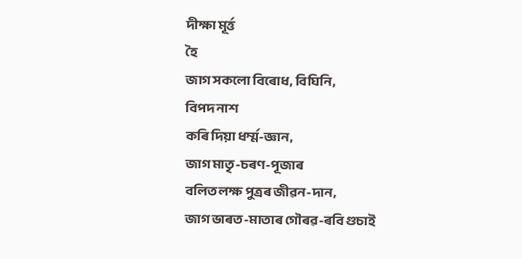দীক্ষা মূৰ্ত্ত
হৈ
জাগ সকলো বিৰোধ, বিঘিনি,
বিপদ নাশ
কৰি দিয়া ধৰ্ম্ম-জ্ঞান,
জাগ মাতৃ-চৰণ-পূজাৰ
বলিত লক্ষ পুত্ৰৰ জীৱন-দান,
জাগ ভাৰত-মাতাৰ গৌৰৱ-ৰবি গুচাই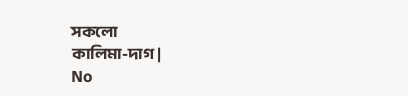সকলো
কালিমা-দাগ |
No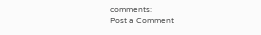comments:
Post a Comment